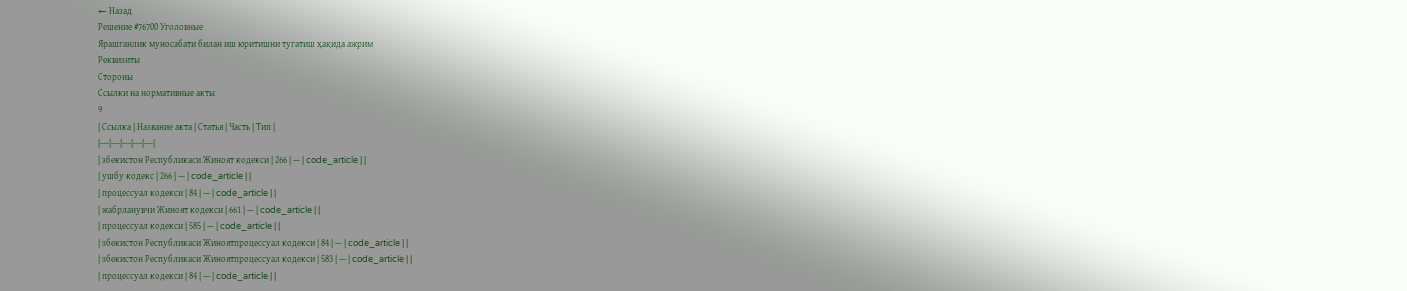← Назад
Решение #76700 Уголовные
Ярашганлик муносабати билан иш юритишни тугатиш ҳақида ажрим
Реквизиты
Стороны
Ссылки на нормативные акты
9
| Ссылка | Название акта | Статья | Часть | Тип |
|---|---|---|---|---|
| збекистон Республикаси Жиноят кодекси | 266 | — | code_article | |
| ушбу кодекс | 266 | — | code_article | |
| процессуал кодекси | 84 | — | code_article | |
| жабрланувчи Жиноят кодекси | 661 | — | code_article | |
| процессуал кодекси | 585 | — | code_article | |
| збекистон Республикаси Жиноятпроцессуал кодекси | 84 | — | code_article | |
| збекистон Республикаси Жиноятпроцессуал кодекси | 583 | — | code_article | |
| процессуал кодекси | 84 | — | code_article | |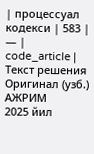| процессуал кодекси | 583 | — | code_article |
Текст решения
Оригинал (узб.)
АЖРИМ
2025 йил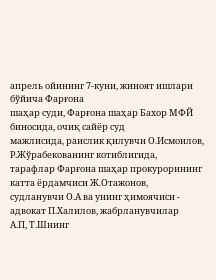апрель ойининг 7-куни, жиноят ишлари бўйича Фарғона
шаҳар суди, Фарғона шаҳар Бахор МФЙ биносида, очиқ сайёр суд
мажлисида, раислик қилувчи О.Исмоилов, Р.Жўрабекованинг котиблигида,
тарафлар Фарғона шаҳар прокурорининг катта ёрдамчиси Ж.Отажонов,
судланувчи О.А ва унинг ҳимоячиси - адвокат П.Халилов, жабрланувчилар
А.П, Т.Шнинг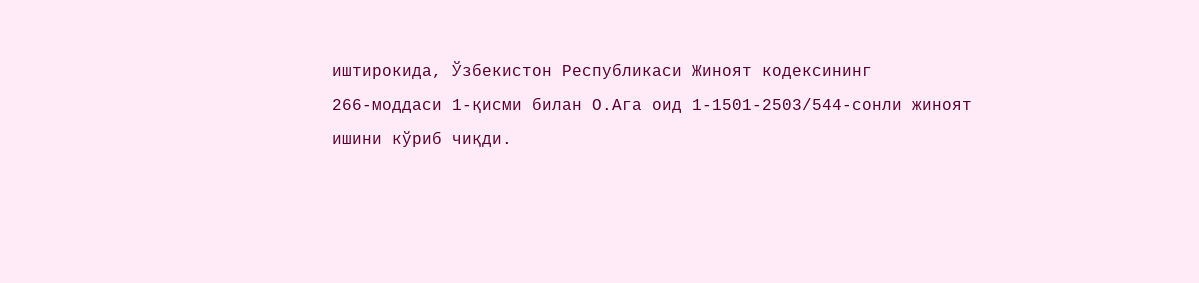иштирокида, Ўзбекистон Республикаси Жиноят кодексининг
266-моддаси 1-қисми билан О.Ага оид 1-1501-2503/544-сонли жиноят
ишини кўриб чиқди.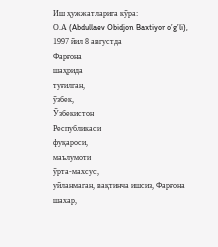Иш ҳужжатларига кўра:
О.А (Abdullaev Obidjon Baxtiyor o’g’li), 1997 йил 8 августда
Фарғона
шаҳрида
туғилган,
ўзбек,
Ўзбекистон
Республикаси
фуқароси,
маълумоти
ўрта-махсус,
уйланмаган, вақтинча ишсиз, Фарғона шахар,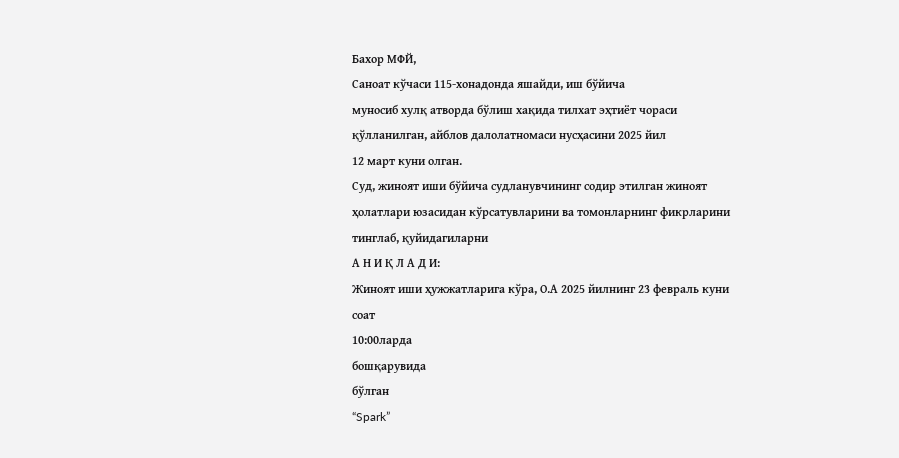Бахор МФЙ,
Саноат кўчаси 115-хонадонда яшайди, иш бўйича
муносиб хулқ атворда бўлиш хақида тилхат эҳтиёт чораси
қўлланилган, айблов далолатномаси нусҳасини 2025 йил
12 март куни олган.
Суд, жиноят иши бўйича судланувчининг содир этилган жиноят
ҳолатлари юзасидан кўрсатувларини ва томонларнинг фикрларини
тинглаб, қуйидагиларни
А Н И Қ Л А Д И:
Жиноят иши ҳужжатларига кўра, О.А 2025 йилнинг 23 февраль куни
соат
10:00ларда
бошқарувида
бўлган
“Spark”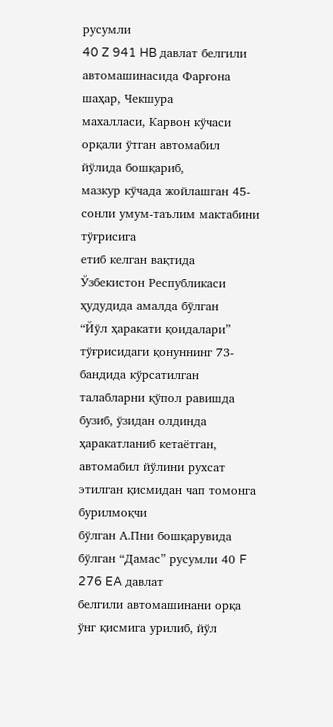русумли
40 Z 941 HB давлат белгили автомашинасида Фарғона шаҳар, Чекшура
махалласи, Карвон кўчаси орқали ўтган автомабил йўлида бошқариб,
мазкур кўчада жойлашган 45-сонли умум-таълим мактабини тўғрисига
етиб келган вақтида Ўзбекистон Республикаси ҳудудида амалда бўлган
“Йўл ҳаракати қоидалари” тўғрисидаги қонуннинг 73-бандида кўрсатилган
талабларни қўпол равишда бузиб, ўзидан олдинда ҳаракатланиб кетаётган,
автомабил йўлини рухсат этилган қисмидан чап томонга бурилмоқчи
бўлган А.Пни бошқарувида бўлган “Дамас” русумли 40 F 276 EA давлат
белгили автомашинани орқа ўнг қисмига урилиб, йўл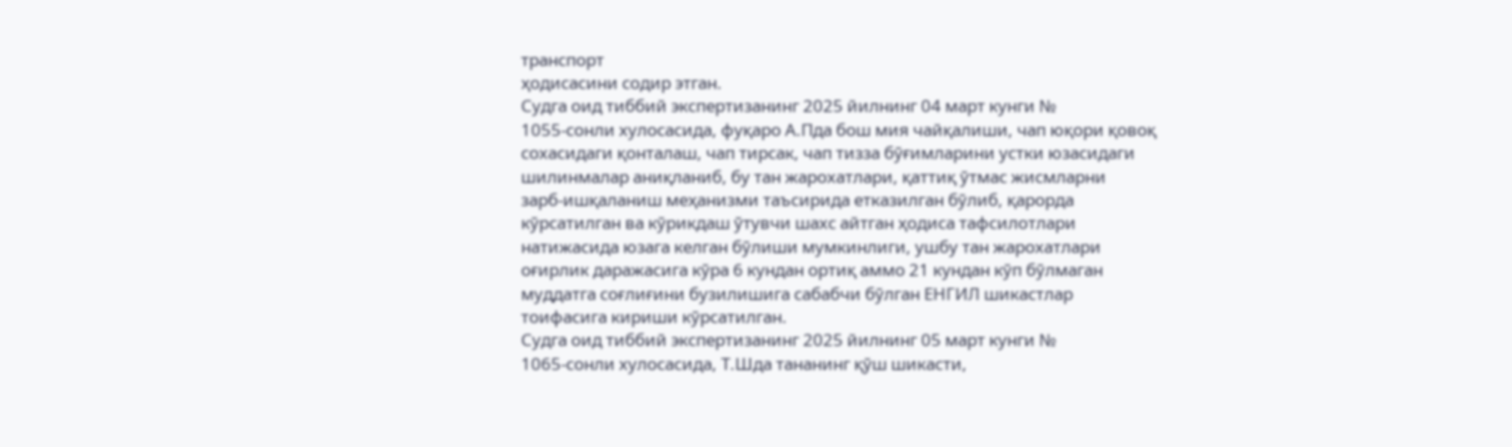транспорт
ҳодисасини содир этган.
Судга оид тиббий экспертизанинг 2025 йилнинг 04 март кунги №
1055-сонли хулосасида, фуқаро А.Пда бош мия чайқалиши, чап юқори қовоқ
сохасидаги қонталаш, чап тирсак, чап тизза бўғимларини устки юзасидаги
шилинмалар аниқланиб, бу тан жарохатлари, қаттиқ ўтмас жисмларни
зарб-ишқаланиш меҳанизми таъсирида етказилган бўлиб, қарорда
кўрсатилган ва кўрикдаш ўтувчи шахс айтган ҳодиса тафсилотлари
натижасида юзага келган бўлиши мумкинлиги, ушбу тан жарохатлари
оғирлик даражасига кўра 6 кундан ортиқ аммо 21 кундан кўп бўлмаган
муддатга соғлиғини бузилишига сабабчи бўлган ЕНГИЛ шикастлар
тоифасига кириши кўрсатилган.
Судга оид тиббий экспертизанинг 2025 йилнинг 05 март кунги №
1065-сонли хулосасида, Т.Шда тананинг қўш шикасти,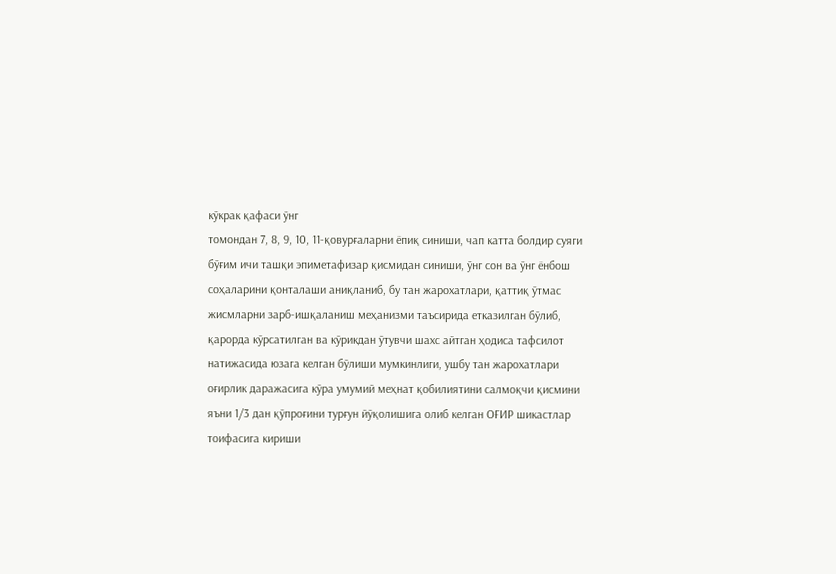кўкрак қафаси ўнг
томондан 7, 8, 9, 10, 11-қовурғаларни ёпиқ синиши, чап катта болдир суяги
бўғим ичи ташқи эпиметафизар қисмидан синиши, ўнг сон ва ўнг ёнбош
соҳаларини қонталаши аниқланиб, бу тан жарохатлари, қаттиқ ўтмас
жисмларни зарб-ишқаланиш меҳанизми таъсирида етказилган бўлиб,
қарорда кўрсатилган ва кўрикдан ўтувчи шахс айтган ҳодиса тафсилот
натижасида юзага келган бўлиши мумкинлиги, ушбу тан жарохатлари
оғирлик даражасига кўра умумий меҳнат қобилиятини салмоқчи қисмини
яъни 1/3 дан қўпроғини турғун йўқолишига олиб келган ОҒИР шикастлар
тоифасига кириши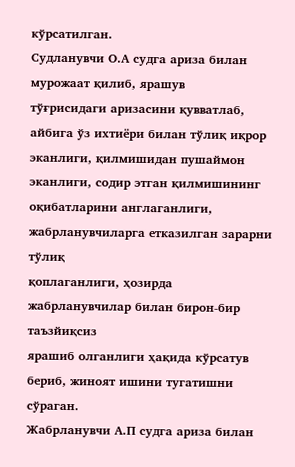кўрсатилган.
Судланувчи О.А судга ариза билан мурожаат қилиб, ярашув
тўғрисидаги аризасини қувватлаб, айбига ўз ихтиёри билан тўлиқ иқрор
эканлиги, қилмишидан пушаймон эканлиги, содир этган қилмишининг
оқибатларини англаганлиги, жабрланувчиларга етказилган зарарни тўлиқ
қоплаганлиги, ҳозирда жабрланувчилар билан бирон-бир таъзйиқсиз
ярашиб олганлиги ҳақида кўрсатув бериб, жиноят ишини тугатишни
сўраган.
Жабрланувчи А.П судга ариза билан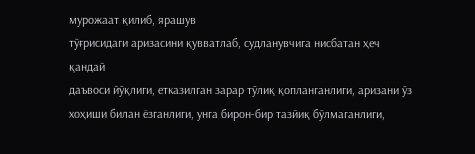мурожаат қилиб, ярашув
тўғрисидаги аризасини қувватлаб, судланувчига нисбатан ҳеч қандай
даъвоси йўқлиги, етказилган зарар тўлиқ қопланганлиги, аризани ўз
хоҳиши билан ёзганлиги, унга бирон-бир тазйиқ бўлмаганлиги,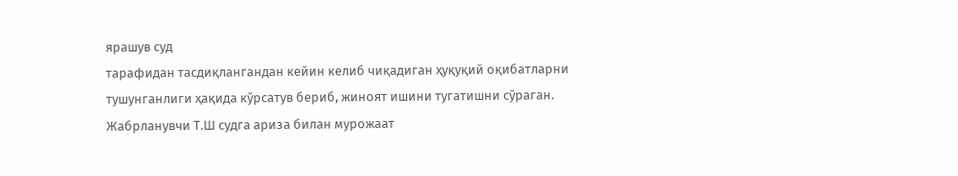ярашув суд
тарафидан тасдиқлангандан кейин келиб чиқадиган ҳуқуқий оқибатларни
тушунганлиги ҳақида кўрсатув бериб, жиноят ишини тугатишни сўраган.
Жабрланувчи Т.Ш судга ариза билан мурожаат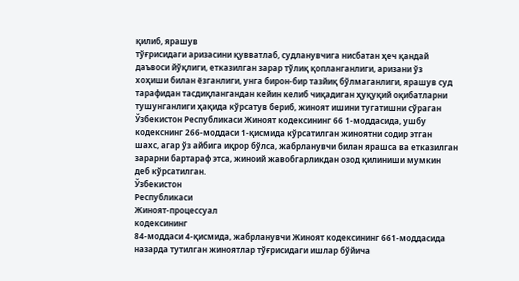қилиб, ярашув
тўғрисидаги аризасини қувватлаб, судланувчига нисбатан ҳеч қандай
даъвоси йўқлиги, етказилган зарар тўлиқ қопланганлиги, аризани ўз
хоҳиши билан ёзганлиги, унга бирон-бир тазйиқ бўлмаганлиги, ярашув суд
тарафидан тасдиқлангандан кейин келиб чиқадиган ҳуқуқий оқибатларни
тушунганлиги ҳақида кўрсатув бериб, жиноят ишини тугатишни сўраган
Ўзбекистон Республикаси Жиноят кодексининг 66 1-моддасида, ушбу
кодекснинг 266-моддаси 1-қисмида кўрсатилган жиноятни содир этган
шахс, агар ўз айбига иқрор бўлса, жабрланувчи билан ярашса ва етказилган
зарарни бартараф этса, жиноий жавобгарликдан озод қилиниши мумкин
деб кўрсатилган.
Ўзбекистон
Республикаси
Жиноят-процессуал
кодексининг
84-моддаси 4-қисмида, жабрланувчи Жиноят кодексининг 661-моддасида
назарда тутилган жиноятлар тўғрисидаги ишлар бўйича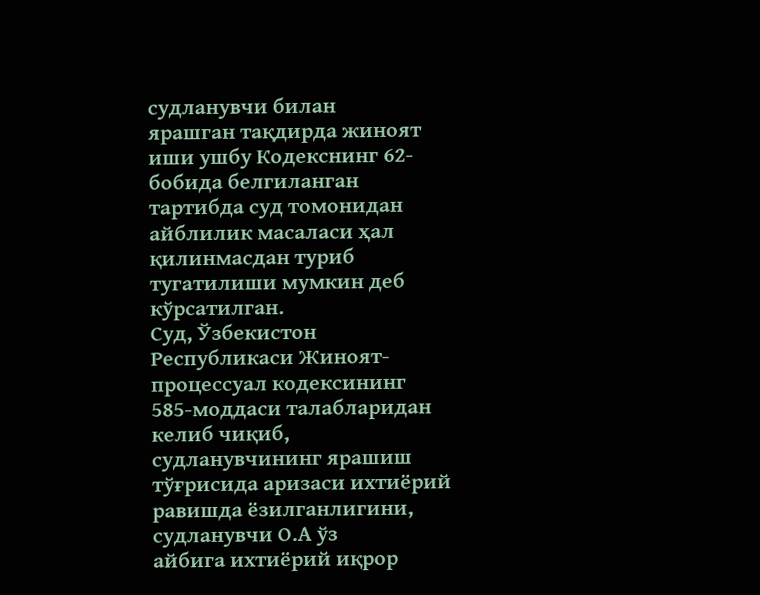судланувчи билан
ярашган тақдирда жиноят иши ушбу Кодекснинг 62-бобида белгиланган
тартибда суд томонидан айблилик масаласи ҳал қилинмасдан туриб
тугатилиши мумкин деб кўрсатилган.
Суд, Ўзбекистон Республикаси Жиноят-процессуал кодексининг
585-моддаси талабларидан келиб чиқиб, судланувчининг ярашиш
тўғрисида аризаси ихтиёрий равишда ёзилганлигини, судланувчи О.А ўз
айбига ихтиёрий иқрор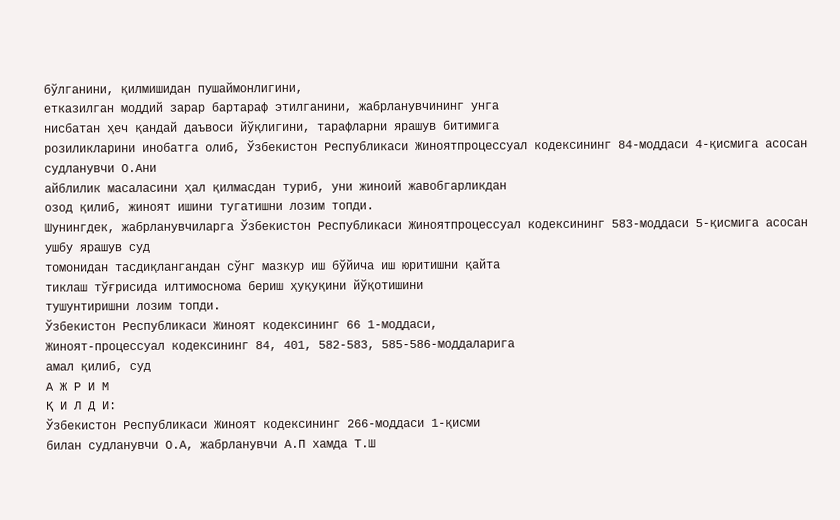бўлганини, қилмишидан пушаймонлигини,
етказилган моддий зарар бартараф этилганини, жабрланувчининг унга
нисбатан ҳеч қандай даъвоси йўқлигини, тарафларни ярашув битимига
розиликларини инобатга олиб, Ўзбекистон Республикаси Жиноятпроцессуал кодексининг 84-моддаси 4-қисмига асосан судланувчи О.Ани
айблилик масаласини ҳал қилмасдан туриб, уни жиноий жавобгарликдан
озод қилиб, жиноят ишини тугатишни лозим топди.
Шунингдек, жабрланувчиларга Ўзбекистон Республикаси Жиноятпроцессуал кодексининг 583-моддаси 5-қисмига асосан ушбу ярашув суд
томонидан тасдиқлангандан сўнг мазкур иш бўйича иш юритишни қайта
тиклаш тўғрисида илтимоснома бериш ҳуқуқини йўқотишини
тушунтиришни лозим топди.
Ўзбекистон Республикаси Жиноят кодексининг 66 1-моддаси,
Жиноят-процессуал кодексининг 84, 401, 582-583, 585-586-моддаларига
амал қилиб, суд
А Ж Р И М
Қ И Л Д И:
Ўзбекистон Республикаси Жиноят кодексининг 266-моддаси 1-қисми
билан судланувчи О.А, жабрланувчи А.П хамда Т.Ш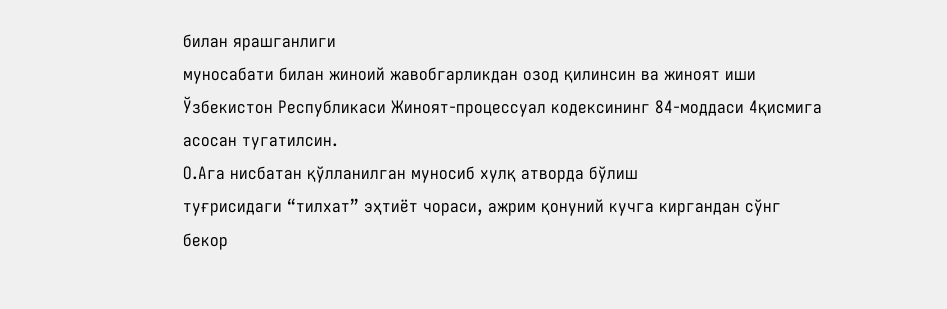билан ярашганлиги
муносабати билан жиноий жавобгарликдан озод қилинсин ва жиноят иши
Ўзбекистон Республикаси Жиноят-процессуал кодексининг 84-моддаси 4қисмига асосан тугатилсин.
О.Ага нисбатан қўлланилган муносиб хулқ атворда бўлиш
туғрисидаги “тилхат” эҳтиёт чораси, ажрим қонуний кучга киргандан сўнг
бекор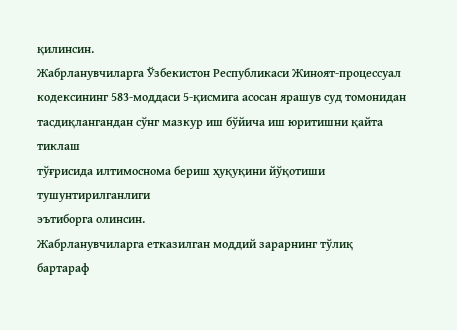қилинсин.
Жабрланувчиларга Ўзбекистон Республикаси Жиноят-процессуал
кодексининг 583-моддаси 5-қисмига асосан ярашув суд томонидан
тасдиқлангандан сўнг мазкур иш бўйича иш юритишни қайта тиклаш
тўғрисида илтимоснома бериш ҳуқуқини йўқотиши тушунтирилганлиги
эътиборга олинсин.
Жабрланувчиларга етказилган моддий зарарнинг тўлиқ бартараф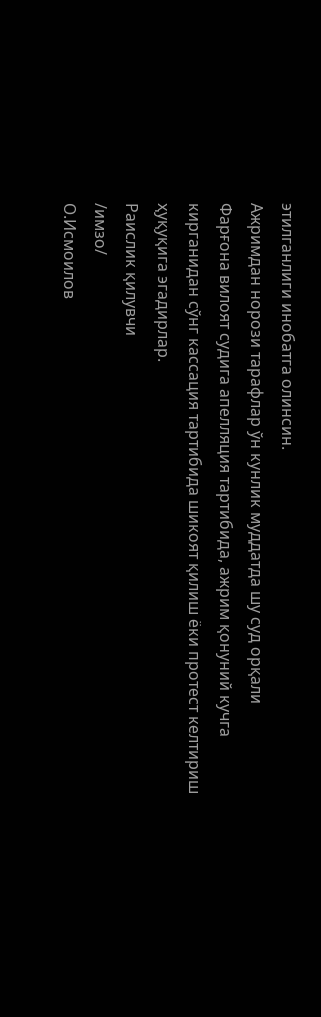этилганлиги инобатга олинсин.
Ажримдан норози тарафлар ўн кунлик муддатда шу суд орқали
Фарғона вилоят судига апелляция тартибида, ажрим қонуний кучга
кирганидан сўнг кассация тартибида шикоят қилиш ёки протест келтириш
ҳуқуқига эгадирлар.
Раислик қилувчи
/имзо/
О.Исмоилов